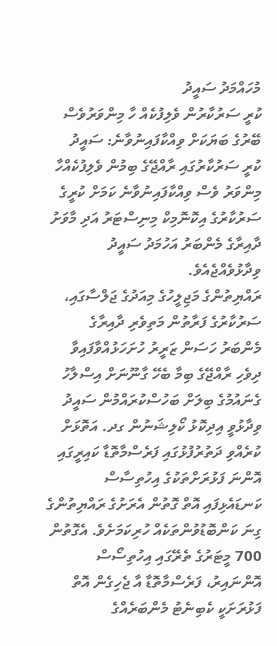މުހައްމަދު ސައީދު
ކުރީ ސަރުކާރުން ވެލިފުކެއް ހާ މިންވަރުވެސް ބޭރުގެ ބަޔަކަށް ވިއްކާފައިނުވާނެ: ސައީދު
ކުރީ ސަރުކާރުގައި ރާއްޖޭގެ ބިމުން ވެލިފުކެއްހާ މިންވަރު ވެސް ވިއްކާފައިނުވާނެ ކަމަށް ކުރީގެ ސަރުކާރުގެ އިކޮނޮމިކް މިނިސްޓަރު އަދި މާވަށު ދާއިރާގެ މެންބަރު އަހުމަދު ސައީދު ވިދާޅުވެއްޖެއެވެ.
ރައްޔިތުންގެ މަޖިލީހުގެ މިއަދުގެ ޖަލްސާގައި، ސަރުކާރުގެ ފަރާތުން މަތިވެރި ދާއިރާގެ މެންބަރު ހަސަން ޒަރީރު ހުށަހަޅުއްވާފައިވާ ދިވެހި ރާއްޖޭގެ ބިމާ ބެހޭ ގާނޫނަށް އިސްލާހު ގެނައުމުގެ ބިލަށް ބަހުސްކުރައްމުން ސައީދު ވިދާޅުވީ އިދިކޮޅު ކޯލިޝަނުން ގދ. އަތޮޅަށް ކުރެއްވި ދަތުރުފުޅުގައި ފަރެސްމާތޮޑާ ކައިރީގައި އޮންނަ ފަޅުރަށްތަކުގެ އިހުތިސާސް ކަނޑައެޅިފައި އޮތް ގޮތުން އެރަށުގެ ރައްޔިތުންގެ ގިނަ ކަންބޮޑުވުންތަކެއް ހުރިކަމަށެވެ. އެގޮތުން 700 މީޓަރުގެ ތެރޭގައި އިހުތިސޯސް އޮންނައިރު، ފަރެސްމާތޮޑާ އާ ޖެހިގެން އޮތް ފަޅުރަށަކީ ކެބިނެޓު މެންބަރެއްގެ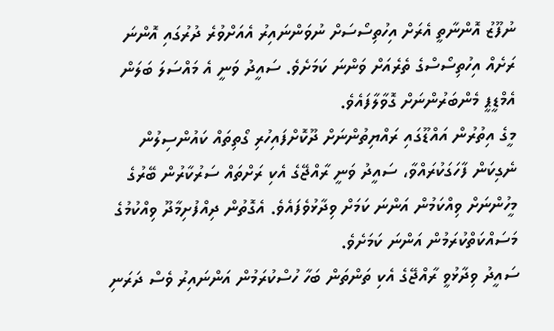ނުފޫޒު އޮންނާތީ އެރަށް އިހުތިސޯސަށް ނުވަންނައިރު އެއަށްވުރެ ދުރުގައި އޮންނަ ރަށެއް އިހުތިސޯސްގެ ތެރެއަށް ވަންނަ ކަމަށެވެ. ސައީދު ވަނީ އެ މައްސަލަ ބަލަން އެމްޑީޕީ މެންބަރުންނަށް ގޮވާލާފައެވެ.
މީގެ އިތުރުން އައްޑޫގައި ރައްޔިތުންނަށް ދޫކޮށްފައިހުރި ގޯތިތައް ކައުންސިލުން ނެގިކަން ފާހަގަކުރައްވާ، ސައީދު ވަނީ ރާއްޖޭގެ އެކި ރަށްތައް ސަރުކާރުން ބޭރުގެ މީހުންނަށް ވިއްކަމުން އަންނަ ކަމަށް ވިދާޅުވެފައެވެ. އެގޮތުން ދިއްފުށިމާދޫ ވިއްކުމުގެ މަސައްކަތްކުރަމުން އަންނަ ކަމަށެވެ.
ސައީދު ވިދާޅުވީ ރާއްޖޭގެ އެކި ތަންތަން ބަހާ ހުސްކުރަމުން އަންނައިރު ވެސް ދަރަނި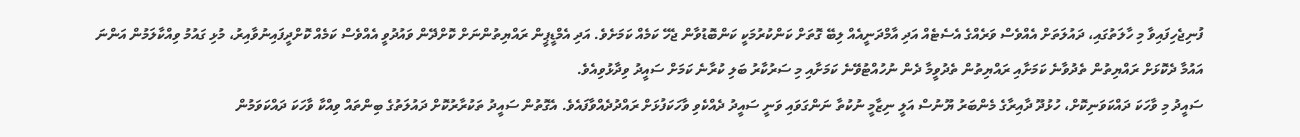ފުނިޖެހިފައިވާ މި ހާލަތުގައި، ދައުލަތަށް އެއްވެސް ވަރެއްގެ އެސެޓެއް އަދި އާމްދަނީއެއް ލިބޭ ގޮތަށް ކަންކުރުމަކީ ކަންބޮޑުވާން ޖެހޭ ކަމެއް ކަމަށެވެ. އަދި އެމްޑީޕީން ރައްޔިތުންނަށް ކޮށްދޭން ވައުދުވީ އެއްވެސް ކަމެއް ކޮށްދީފައިނުވާއިރު، މުޅި ގައުމު ވިއްކާލަމުން އަންނަ އައުމާ ދެކޮޅަށް ރައްޔިތުން ތެދުވާނެ ކަމަށާއި ރައްޔިތުން ތެދުވީމާ ދެން ނުހުއްޓުވޭނެ ކަމަށާއި މި ސަރުކާރު ބަލި ކުރާނެ ކަމަށް ސައީދު ވިދާޅުވިއެވެ.
ސައީދު މި ވާހަކަ ދައްކަވަނިކޮށް، ހުޅުދޫ ދާއިރާގެ މެންބަރު ޔޫނުސް އަލީ ނިޒާމީ ނުކުތާ ނަންގަވައި ވަނީ ސައީދު ދެއްކެވި ވާހަކަފުޅަށް ރައްދުދެއްވާފައެވެ. އެގޮތުން ސައީދު ތަކުރާރުކޮށް ދައުލަތުގެ ބިންތައް ވިއްކާ ވާހަކަ ދައްކަވަމުން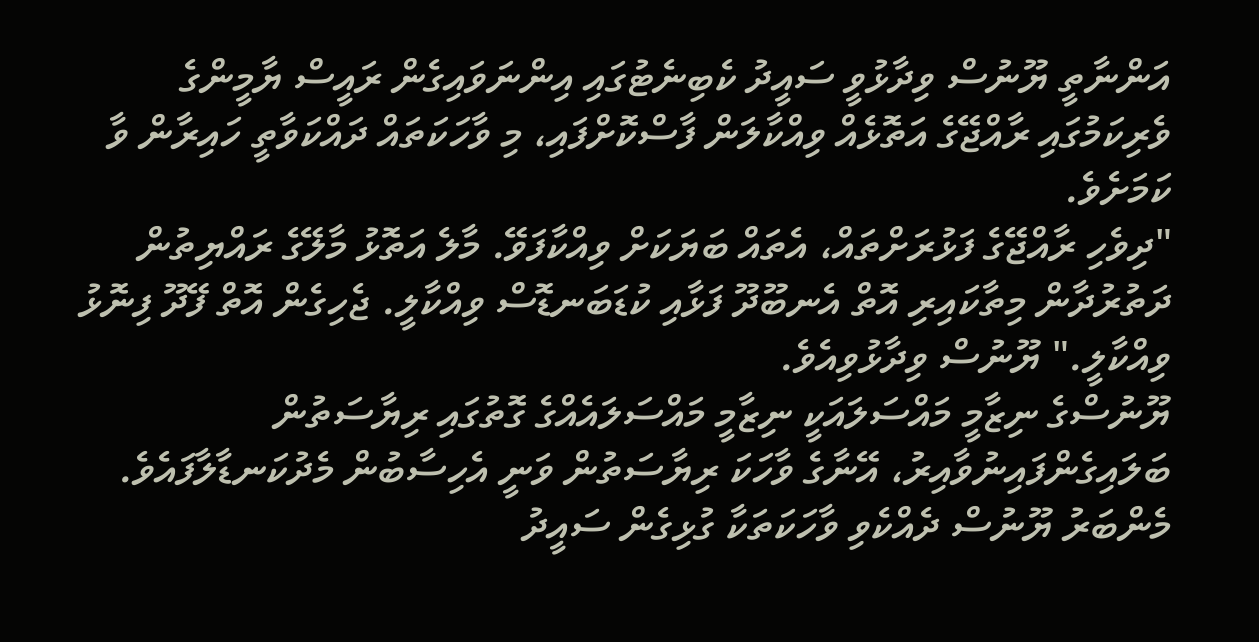އަންނާތީ ޔޫނުސް ވިދާޅުވީ ސައީދު ކެބިނެޓުގައި އިންނަވައިގެން ރައީސް ޔާމީންގެ ވެރިކަމުގައި ރާއްޖޭގެ އަތޮޅެއް ވިއްކާލަން ފާސްކޮށްފައި، މި ވާހަކަތައް ދައްކަވާތީ ހައިރާން ވާ ކަމަށެވެ.
"ދިވެހި ރާއްޖޭގެ ފަޅުރަށްތައް، އެތައް ބަޔަކަށް ވިއްކާފަވޭ. މާލެ އަތޮޅު މާލޭގެ ރައްޔިތުން ދަތުރުދާން މިތާކައިރި އޮތް އެނބޫދޫ ފަޅާއި ކުޑަބަނޑޮސް ވިއްކާލީ. ޖެހިގެން އޮތް ފޭދޫ ފިނޮޅު ވިއްކާލީ." ޔޫނުސް ވިދާޅުވިއެވެ.
ޔޫނުސްގެ ނިޒާމީ މައްސަލައަކީ ނިޒާމީ މައްސަލައެއްގެ ގޮތުގައި ރިޔާސަތުން ބަލައިގެންފައިނުވާއިރު، އޭނާގެ ވާހަކަ ރިޔާސަތުން ވަނީ އެހިސާބުން މެދުކަނޑާލާފައެވެ.
މެންބަރު ޔޫނުސް ދެއްކެވި ވާހަކަތަކާ ގުޅިގެން ސައީދު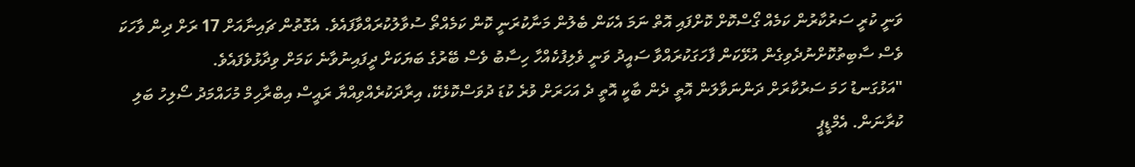ވަނީ ކުރީ ސަރުކާރުން ކަމެއް ގޯސްކޮށް ކޮށްފައި އޮތް ނަމަ އެކަން ބެލުން މަނާކުރަނީ ކޮން ކަމެއްތޯ ސުވާލުކުރައްވާފައެވެ. އެގޮތުން ޗައިނާއަށް 17 ރަށް ދިން ވާހަކަ ވެސް ސާބިތުކޮށްނުދެވިގެން އުޅޭކަން ފާހަގަކުރައްވާ ސައީދު ވަނީ ވެލިފުކެއްހާ ހިސާބު ވެސް ބޭރުގެ ބަޔަކަށް ދީފައިނުވާނެ ކަމަށް ވިދާޅުވެފައެވެ.
"އަޅުގަނޑު ހަމަ ސަރުކާރަށް ދަންނަވާލަން އޮތީ ދެން ބާކީ އޮތީ ދެ އަހަރަށް ވުރެ ކުޑަ ދުވަސްކޮޅެކޭ، އިރާދަކުރެއްވިއްޔާ ރައީސް އިބްރާހިމް މުހައްމަދު ސޯލިހު ބަލި ކުރާނަން. އެމްޑީޕީ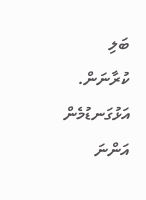ބަލި ކުރާނަން. އަޅުގަނޑުމެން އަންނަ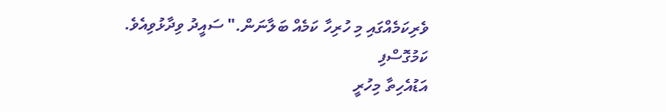ވެރިކަމެއްގައި މި ހުރިހާ ކަމެއް ބަލާނަން." ސައީދު ވިދާޅުވިއެވެ.
ކަމުގޮސްފި
އަޑުއެހިތާ މިހުރީ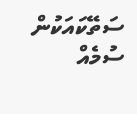ސަތޭކައަކުން ސުމެއް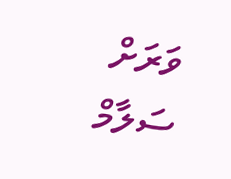ވަރަށް ސަލާމް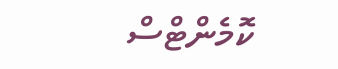ކޮމެންޓްސް